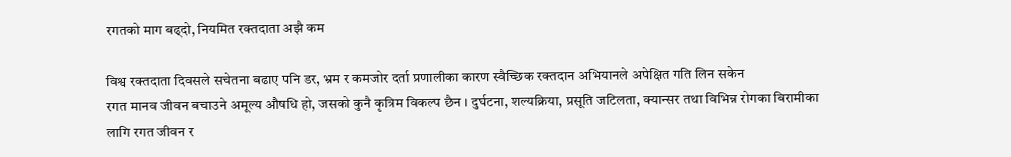रगतको माग बढ्दो, नियमित रक्तदाता अझै कम

विश्व रक्तदाता दिवसले सचेतना बढाए पनि डर, भ्रम र कमजोर दर्ता प्रणालीका कारण स्वैच्छिक रक्तदान अभियानले अपेक्षित गति लिन सकेन
रगत मानव जीवन बचाउने अमूल्य औषधि हो, जसको कुनै कृत्रिम विकल्प छैन । दुर्घटना, शल्यक्रिया, प्रसूति जटिलता, क्यान्सर तथा विभिन्न रोगका बिरामीका लागि रगत जीवन र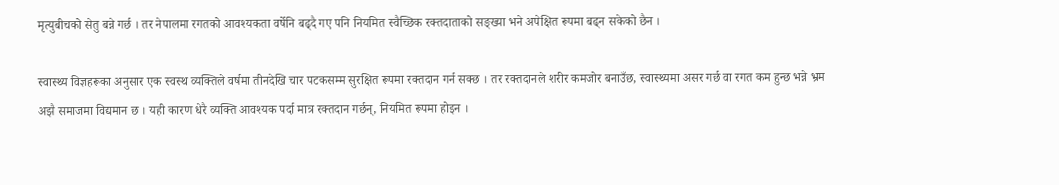मृत्युबीचको सेतु बन्ने गर्छ । तर नेपालमा रगतको आवश्यकता वर्षेनि बढ्दै गए पनि नियमित स्वैच्छिक रक्तदाताको सङ्ख्या भने अपेक्षित रूपमा बढ्न सकेको छैन ।

स्वास्थ्य विज्ञहरूका अनुसार एक स्वस्थ व्यक्तिले वर्षमा तीनदेखि चार पटकसम्म सुरक्षित रूपमा रक्तदान गर्न सक्छ । तर रक्तदानले शरीर कमजोर बनाउँछ, स्वास्थ्यमा असर गर्छ वा रगत कम हुन्छ भन्ने भ्रम अझै समाजमा विद्यमान छ । यही कारण धेरै व्यक्ति आवश्यक पर्दा मात्र रक्तदान गर्छन्, नियमित रूपमा होइन ।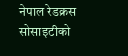नेपाल रेडक्रस सोसाइटीको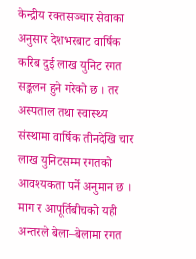केन्द्रीय रक्तसञ्चार सेवाका अनुसार देशभरबाट वार्षिक करिब दुई लाख युनिट रगत सङ्कलन हुने गरेको छ । तर अस्पताल तथा स्वास्थ्य संस्थामा वार्षिक तीनदेखि चार लाख युनिटसम्म रगतको आवश्यकता पर्ने अनुमान छ । माग र आपूर्तिबीचको यही अन्तरले बेला–बेलामा रगत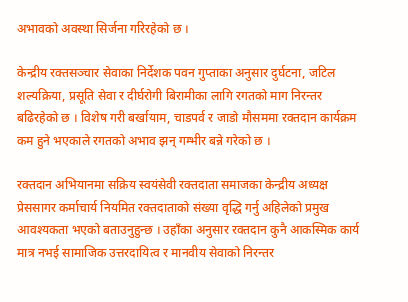अभावको अवस्था सिर्जना गरिरहेको छ ।

केन्द्रीय रक्तसञ्चार सेवाका निर्देशक पवन गुप्ताका अनुसार दुर्घटना, जटिल शल्यक्रिया, प्रसूति सेवा र दीर्घरोगी बिरामीका लागि रगतको माग निरन्तर बढिरहेको छ । विशेष गरी बर्खायाम, चाडपर्व र जाडो मौसममा रक्तदान कार्यक्रम कम हुने भएकाले रगतको अभाव झन् गम्भीर बन्ने गरेको छ ।

रक्तदान अभियानमा सक्रिय स्वयंसेवी रक्तदाता समाजका केन्द्रीय अध्यक्ष प्रेससागर कर्माचार्य नियमित रक्तदाताको संख्या वृद्धि गर्नु अहिलेको प्रमुख आवश्यकता भएको बताउनुहुन्छ । उहाँका अनुसार रक्तदान कुनै आकस्मिक कार्य मात्र नभई सामाजिक उत्तरदायित्व र मानवीय सेवाको निरन्तर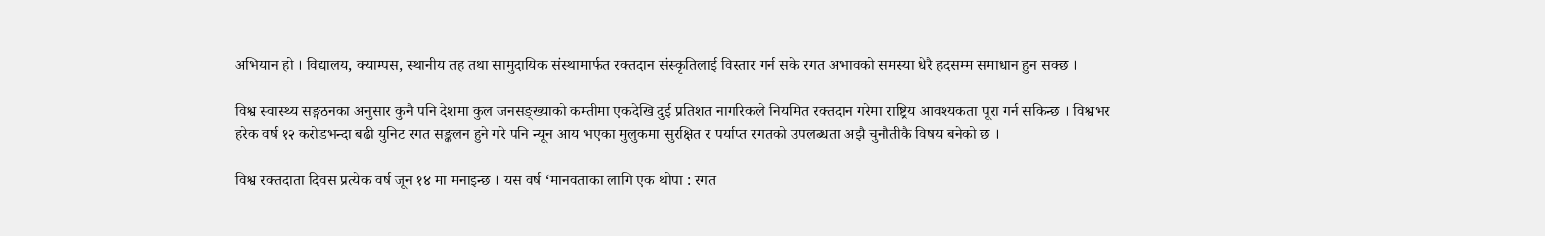अभियान हो । विद्यालय, क्याम्पस, स्थानीय तह तथा सामुदायिक संस्थामार्फत रक्तदान संस्कृतिलाई विस्तार गर्न सके रगत अभावको समस्या धेरै हदसम्म समाधान हुन सक्छ ।

विश्व स्वास्थ्य सङ्गठनका अनुसार कुनै पनि देशमा कुल जनसङ्ख्याको कम्तीमा एकदेखि दुई प्रतिशत नागरिकले नियमित रक्तदान गरेमा राष्ट्रिय आवश्यकता पूरा गर्न सकिन्छ । विश्वभर हरेक वर्ष १२ करोडभन्दा बढी युनिट रगत सङ्कलन हुने गरे पनि न्यून आय भएका मुलुकमा सुरक्षित र पर्याप्त रगतको उपलब्धता अझै चुनौतीकै विषय बनेको छ ।

विश्व रक्तदाता दिवस प्रत्येक वर्ष जून १४ मा मनाइन्छ । यस वर्ष ‘मानवताका लागि एक थोपा : रगत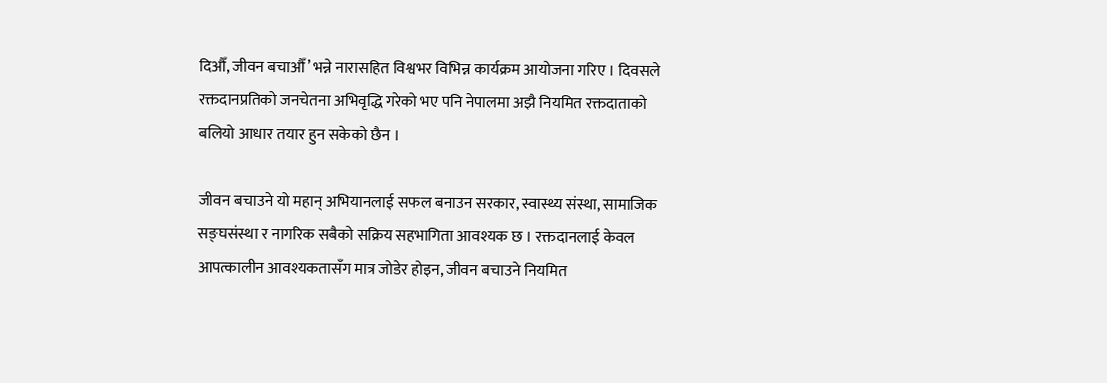दिऔँ, जीवन बचाऔँ’ भन्ने नारासहित विश्वभर विभिन्न कार्यक्रम आयोजना गरिए । दिवसले रक्तदानप्रतिको जनचेतना अभिवृद्धि गरेको भए पनि नेपालमा अझै नियमित रक्तदाताको बलियो आधार तयार हुन सकेको छैन ।

जीवन बचाउने यो महान् अभियानलाई सफल बनाउन सरकार, स्वास्थ्य संस्था, सामाजिक सङ्घसंस्था र नागरिक सबैको सक्रिय सहभागिता आवश्यक छ । रक्तदानलाई केवल आपत्कालीन आवश्यकतासँग मात्र जोडेर होइन, जीवन बचाउने नियमित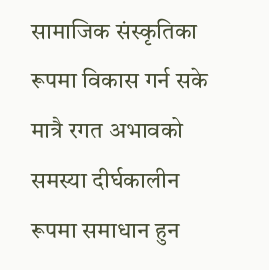सामाजिक संस्कृतिका रूपमा विकास गर्न सके मात्रै रगत अभावको समस्या दीर्घकालीन रूपमा समाधान हुन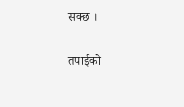सक्छ ।

तपाईको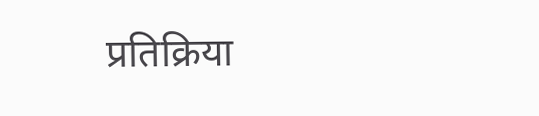प्रतिक्रिया